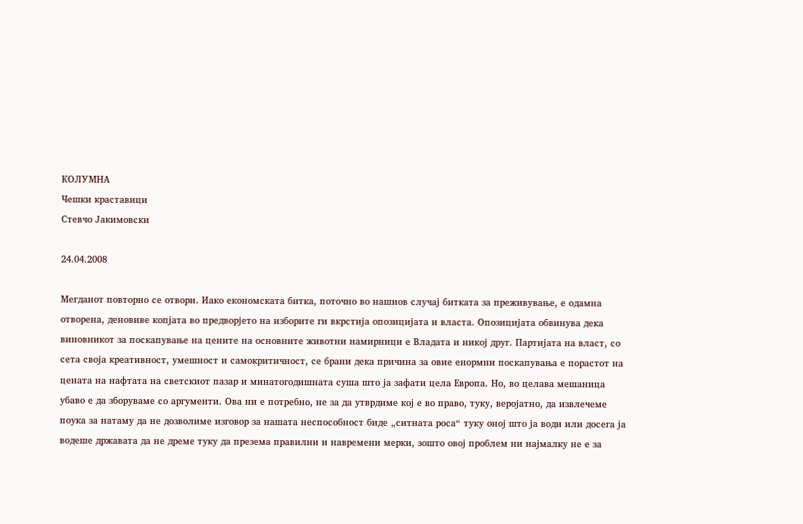КОЛУМНА
Чешки краставици
Стевчо Јакимовски

24.04.2008

Мегданот повторно се отвори. Иако економската битка, поточно во нашиов случај битката за преживување, е одамна отворена, деновиве копјата во предворјето на изборите ги вкрстија опозицијата и власта. Опозицијата обвинува дека виновникот за поскапување на цените на основните животни намирници е Владата и никој друг. Партијата на власт, со сета своја креативност, умешност и самокритичност, се брани дека причина за овие енормни поскапувања е порастот на цената на нафтата на светскиот пазар и минатогодишната суша што ја зафати цела Европа. Но, во целава мешаница убаво е да зборуваме со аргументи. Ова ни е потребно, не за да утврдиме кој е во право, туку, веројатно, да извлечеме поука за натаму да не дозволиме изговор за нашата неспособност биде „ситната роса“ туку оној што ја води или досега ја водеше државата да не дреме туку да презема правилни и навремени мерки, зошто овој проблем ни најмалку не е за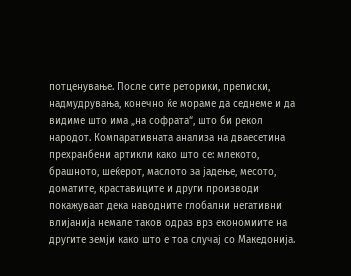потценување. После сите реторики, преписки, надмудрувања, конечно ќе мораме да седнеме и да видиме што има „на софрата“, што би рекол народот. Компаративната анализа на дваесетина прехранбени артикли како што се: млекото, брашното, шеќерот, маслото за јадење, месото, доматите, краставиците и други производи покажуваат дека наводните глобални негативни влијанија немале таков одраз врз економиите на другите земји како што е тоа случај со Македонија.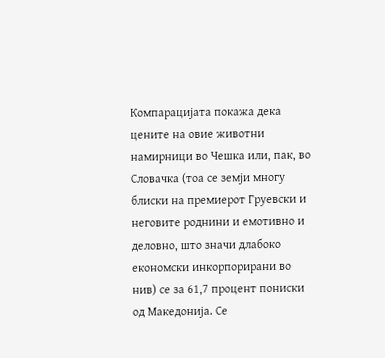Компарацијата покажа дека цените на овие животни намирници во Чешка или, пак, во Словачка (тоа се земји многу блиски на премиерот Груевски и неговите роднини и емотивно и деловно, што значи длабоко економски инкорпорирани во нив) се за 61,7 процент пониски од Македонија. Се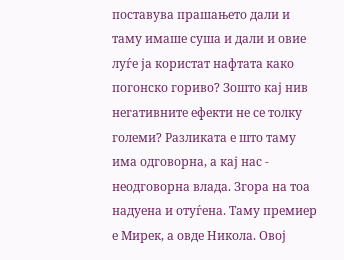поставува прашањето дали и таму имаше суша и дали и овие луѓе ја користат нафтата како погонско гориво? Зошто кај нив негативните ефекти не се толку големи? Разликата е што таму има одговорна, а кај нас - неодговорна влада. Згора на тоа надуена и отуѓена. Таму премиер е Мирек, а овде Никола. Овој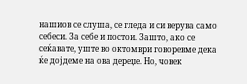нашиов се слуша, се гледа и си верува само себеси. За себе и постои. Зашто, ако се сеќавате, уште во октомври говоревме дека ќе дојдеме на ова дереџе. Но, човек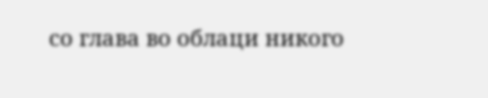со глава во облаци никого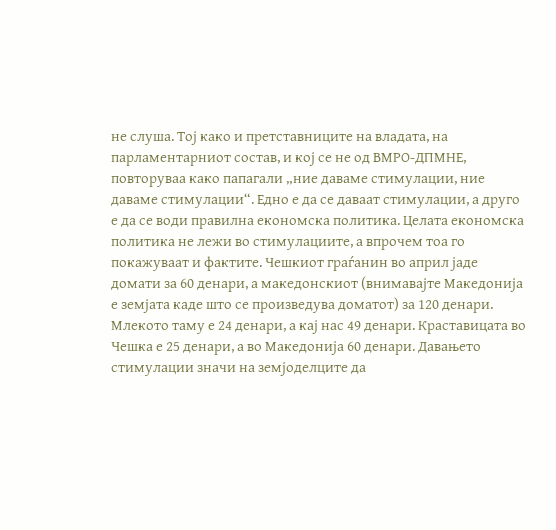не слуша. Тој како и претставниците на владата, на парламентарниот состав, и кој се не од ВМРО-ДПМНЕ, повторуваа како папагали „ние даваме стимулации, ние даваме стимулации“. Едно е да се даваат стимулации, а друго е да се води правилна економска политика. Целата економска политика не лежи во стимулациите, а впрочем тоа го покажуваат и фактите. Чешкиот граѓанин во април јаде домати за 60 денари, а македонскиот (внимавајте Македонија е земјата каде што се произведува доматот) за 120 денари. Млекото таму е 24 денари, а кај нас 49 денари. Краставицата во Чешка е 25 денари, а во Македонија 60 денари. Давањето стимулации значи на земјоделците да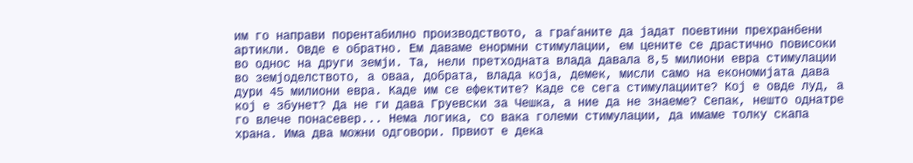им го направи порентабилно производството, а граѓаните да јадат поевтини прехранбени артикли. Овде е обратно. Ем даваме енормни стимулации, ем цените се драстично повисоки во однос на други земји. Та, нели претходната влада давала 8,5 милиони евра стимулации во земјоделството, а оваа, добрата, влада која, демек, мисли само на економијата дава дури 45 милиони евра. Каде им се ефектите? Каде се сега стимулациите? Кој е овде луд, а кој е збунет? Да не ги дава Груевски за Чешка, а ние да не знаеме? Сепак, нешто однатре го влече понасевер... Нема логика, со вака големи стимулации, да имаме толку скапа храна. Има два можни одговори. Првиот е дека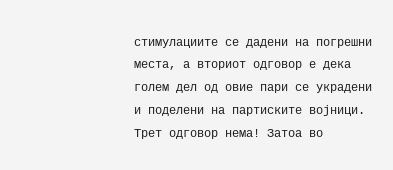стимулациите се дадени на погрешни места, а вториот одговор е дека голем дел од овие пари се украдени и поделени на партиските војници. Трет одговор нема! Затоа во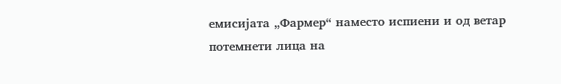емисијата „Фармер“ наместо испиени и од ветар потемнети лица на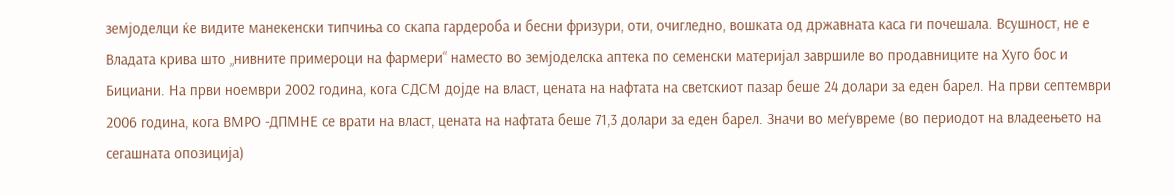земјоделци ќе видите манекенски типчиња со скапа гардероба и бесни фризури, оти, очигледно, вошката од државната каса ги почешала. Всушност, не е Владата крива што „нивните примероци на фармери“ наместо во земјоделска аптека по семенски материјал завршиле во продавниците на Хуго бос и Бициани. На први ноември 2002 година, кога СДСМ дојде на власт, цената на нафтата на светскиот пазар беше 24 долари за еден барел. На први септември 2006 година, кога ВМРО -ДПМНЕ се врати на власт, цената на нафтата беше 71,3 долари за еден барел. Значи во меѓувреме (во периодот на владеењето на сегашната опозиција)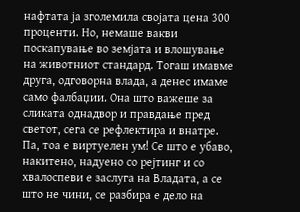нафтата ја зголемила својата цена 300 проценти. Но, немаше вакви поскапување во земјата и влошување на животниот стандард. Тогаш имавме друга, одговорна влада, а денес имаме само фалбаџии. Она што важеше за сликата однадвор и правдање пред светот, сега се рефлектира и внатре. Па, тоа е виртуелен ум! Се што е убаво, накитено, надуено со рејтинг и со хвалоспеви е заслуга на Владата, а се што не чини, се разбира е дело на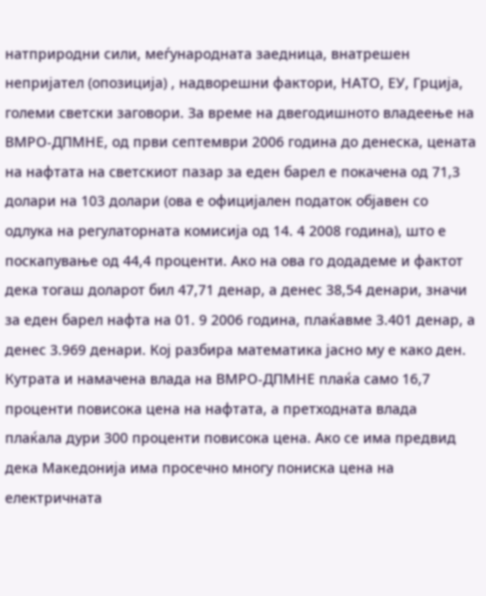натприродни сили, меѓународната заедница, внатрешен непријател (опозиција) , надворешни фактори, НАТО, ЕУ, Грција, големи светски заговори. За време на двегодишното владеење на ВМРО-ДПМНЕ, од први септември 2006 година до денеска, цената на нафтата на светскиот пазар за еден барел е покачена од 71,3 долари на 103 долари (ова е официјален податок објавен со одлука на регулаторната комисија од 14. 4 2008 година), што е поскапување од 44,4 проценти. Ако на ова го додадеме и фактот дека тогаш доларот бил 47,71 денар, а денес 38,54 денари, значи за еден барел нафта на 01. 9 2006 година, плаќавме 3.401 денар, а денес 3.969 денари. Кој разбира математика јасно му е како ден. Кутрата и намачена влада на ВМРО-ДПМНЕ плаќа само 16,7 проценти повисока цена на нафтата, а претходната влада плаќала дури 300 проценти повисока цена. Ако се има предвид дека Македонија има просечно многу пониска цена на електричната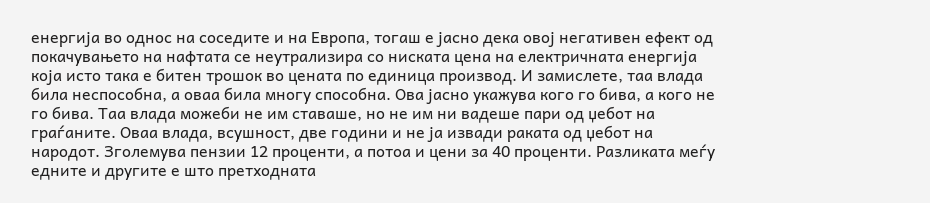енергија во однос на соседите и на Европа, тогаш е јасно дека овој негативен ефект од покачувањето на нафтата се неутрализира со ниската цена на електричната енергија која исто така е битен трошок во цената по единица производ. И замислете, таа влада била неспособна, а оваа била многу способна. Ова јасно укажува кого го бива, а кого не го бива. Таа влада можеби не им ставаше, но не им ни вадеше пари од џебот на граѓаните. Оваа влада, всушност, две години и не ја извади раката од џебот на народот. Зголемува пензии 12 проценти, а потоа и цени за 40 проценти. Разликата меѓу едните и другите е што претходната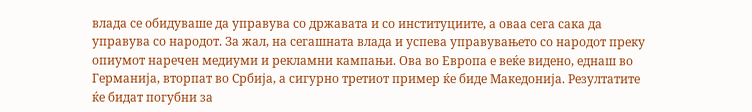влада се обидуваше да управува со државата и со институциите, а оваа сега сака да управува со народот. За жал, на сегашната влада и успева управувањето со народот преку опиумот наречен медиуми и рекламни кампањи. Ова во Европа е веќе видено, еднаш во Германија, вторпат во Србија, а сигурно третиот пример ќе биде Македонија. Резултатите ќе бидат погубни за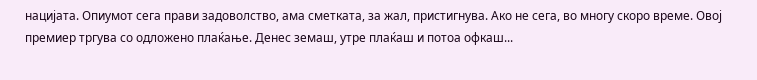нацијата. Опиумот сега прави задоволство, ама сметката, за жал, пристигнува. Ако не сега, во многу скоро време. Овој премиер тргува со одложено плаќање. Денес земаш, утре плаќаш и потоа офкаш...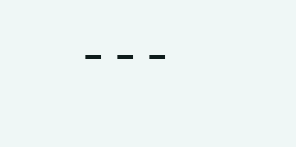---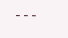---